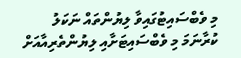މި ވެބްސައިޓުގައިވާ ލިޔުންތައް ނަކަލު ކުރާނަމަ މި ވެބްސައިޓަށާއި ލިޔުންތެރިއާއަށް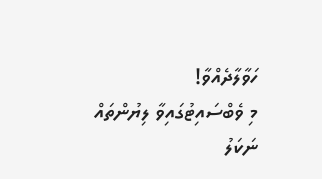ހަވާލާދެއްވާ!
މި ވެބްސައިޓުގައިވާ ލިޔުންތައް ނަކަލު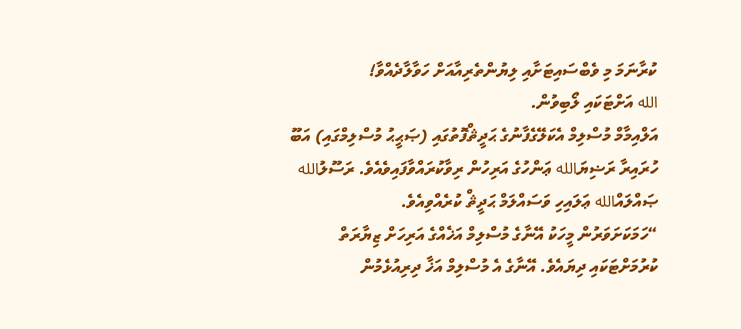ކުރާނަމަ މި ވެބްސައިޓަށާއި ލިޔުންތެރިއާއަށް ހަވާލާދެއްވާ!
الله އަށްޓަކައި ލޯބިވުން.
އަލްއިމާމް މުސްލިމް އެކަލޭގެފާނުގެ ޙަދީޘްފޮތުގައި (ޞަޙީޙު މުސްލިމްގައި) އަބޫ ހުރައިރާ ރަޟިޔަالله ޢަންހުގެ އަރިހުން ރިވާކުރައްވާފައިވެއެވެ. ރަސޫލުالله ޞައްލައްالله ޢަލައިހި ވަސައްލަމް ޙަދީޘް ކުރެއްވިއެވެ.
“ހަމަކަށަވަރުން މީހަކު އޭނާގެ މުސްލިމް އަޚެއްގެ އަރިހަށް ޒިޔާރަތް ކުރުމަށްޓަކައި ދިޔައެވެ. އޭނާގެ އެ މުސްލިމް އަޚާ ދިރިއުޅެމުން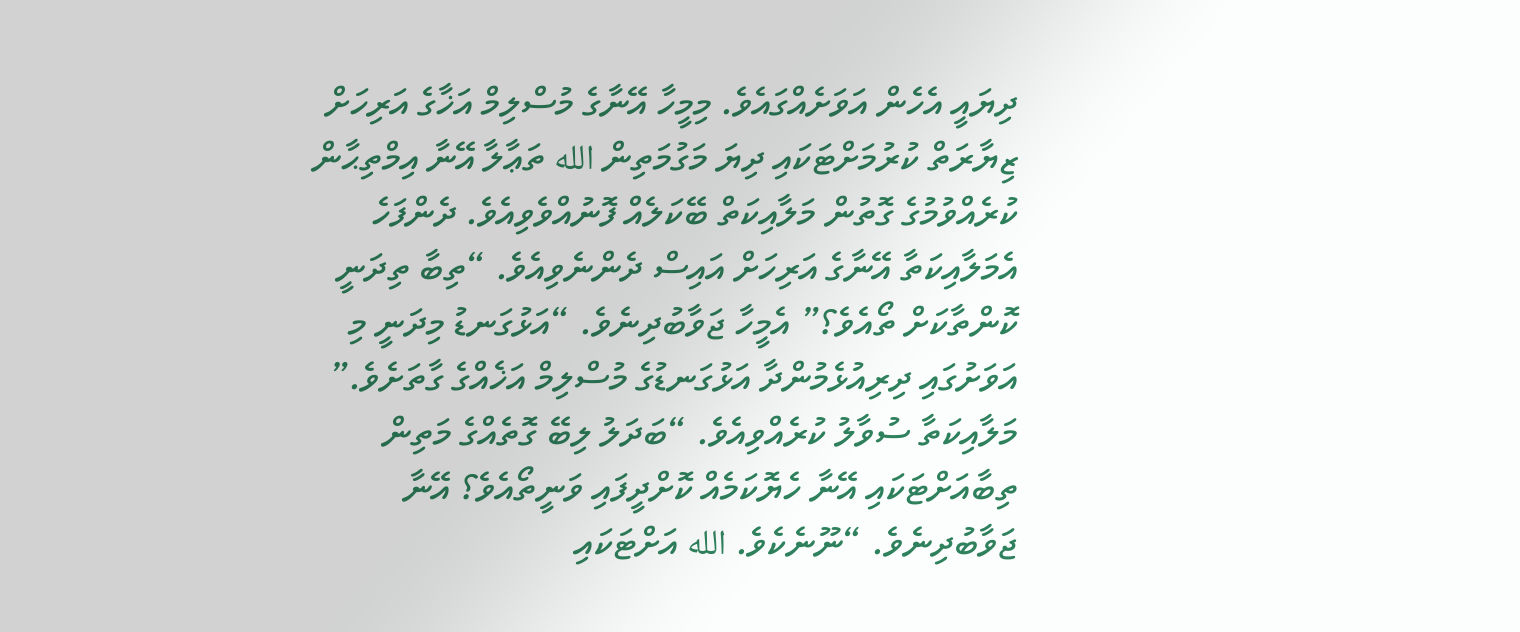ދިޔައީ އެހެން އަވަށެއްގައެވެ. މިމީހާ އޭނާގެ މުސްލިމް އަޚާގެ އަރިހަށް ޒިޔާރަތް ކުރުމަށްޓަކައި ދިޔަ މަގުމަތިން الله ތަޢާލާ އޭނާ އިމްތިޙާން ކުރެއްވުމުގެ ގޮތުން މަލާއިކަތް ބޭކަލެއް ފޮނުއްވެވިއެވެ. ދެންފަހެ އެމަލާއިކަތާ އޭނާގެ އަރިހަށް އައިސް ދެންނެވިއެވެ. “ތިބާ ތިދަނީ ކޮންތާކަށް ތޯއެވެ؟” އެމީހާ ޖަވާބުދިނެވެ. “އަޅުގަނޑު މިދަނީ މި އަވަށުގައި ދިރިއުޅެމުންދާ އަޅުގަނޑުގެ މުސްލިމް އަޚެއްގެ ގާތަށެވެ.” މަލާއިކަތާ ސުވާލު ކުރެއްވިއެވެ. “ބަދަލު ލިބޭ ގޮތެއްގެ މަތިން ތިބާއަށްޓަކައި އޭނާ ހެޔޮކަމެއް ކޮށްދީފައި ވަނީތޯއެވެ؟ އޭނާ ޖަވާބުދިނެވެ. “ނޫނެކެވެ. الله އަށްޓަކައި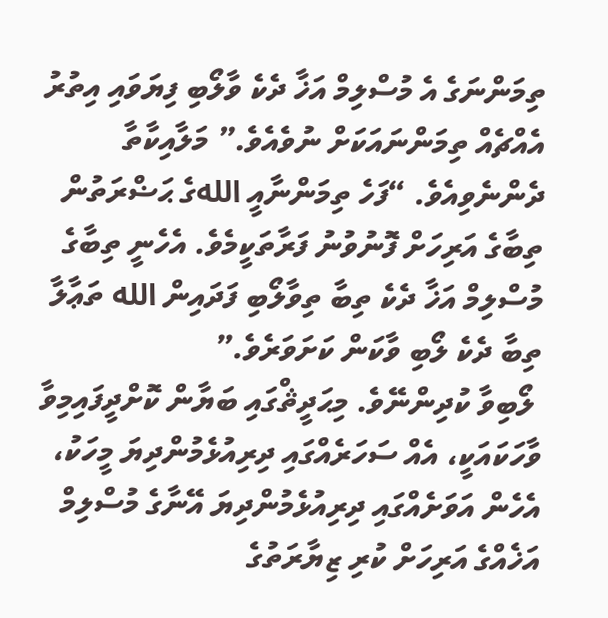ތިމަންނަގެ އެ މުސްލިމް އަޚާ ދެކެ ވާލޯބި ފިޔަވައި އިތުރު އެއްޗެއް ތިމަންނައަކަށް ނުވެއެވެ.” މަލާއިކާތާ ދެންނެވިއެވެ. “ފަހެ ތިމަންނާއީ اللهގެ ޙަޟްރަތުން ތިބާގެ އަރިހަށް ފޮނުވުނު ފަރާތަކީމެވެ. އެހެނީ ތިބާގެ މުސްލިމް އަޚާ ދެކެ ތިބާ ތިވާލޯބި ފަދައިން الله ތަޢާލާ ތިބާ ދެކެ ލޯބި ވާކަން ކަށަވަރެވެ.”
 ލޯބިވާ ކުދިންނޭވެ. މިޙަދީޘްގައި ބަޔާން ކޮށްދީފައިމިވާ ވާހަކައަކީ، އެއް ސަހަރެއްގައި ދިރިއުޅެމުންދިޔަ މީހަކު، އެހެން އަވަށެއްގައި ދިރިއުޅެމުންދިޔަ އޭނާގެ މުސްލިމް އަޚެއްގެ އަރިހަށް ކުރި ޒިޔާރަތުގެ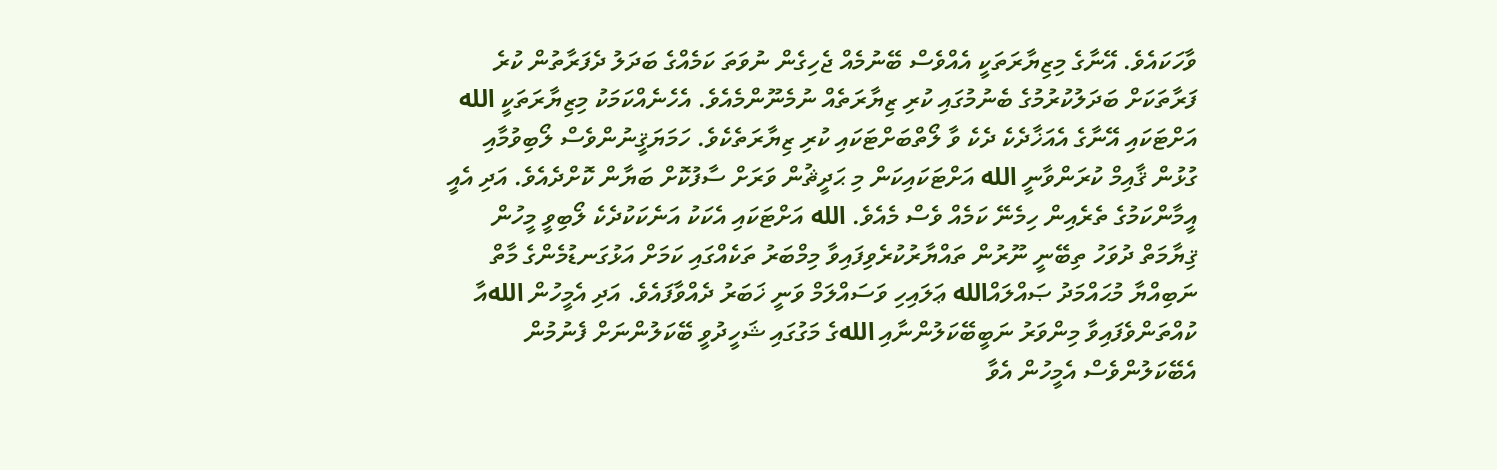ވާހަކައެވެ. އޭނާގެ މިޒިޔާރަތަކީ އެއްވެސް ބޭނުމެއް ޖެހިގެން ނުވަތަ ކަމެއްގެ ބަދަލު ދެފަރާތުން ކުރެ ފަރާތަކަށް ބަދަލުކުރުމުގެ ބެނުމުގައި ކުރި ޒިޔާރަތެއް ނުމެނޫންމެއެވެ. އެހެނެއްކަމަކު މިޒިޔާރަތަކީ الله އަށްޓަކައި އޭނާގެ އެއަޚާދެކެ ދެކެ ވާ ލޯތްބަށްޓަކައި ކުރި ޒިޔާރަތެކެވެ. ހަމަޔަޤީނުންވެސް ލޯބިވުމާއި ގުޅުން ޤާއިމް ކުރަންވާނީ الله އަށްޓަކައިކަން މި ޙަދީޘުން ވަރަށް ސާފުކޮށް ބަޔާން ކޮށްދެއެވެ. އަދި އެއީ އީމާންކަމުގެ ތެރެއިން ހިމެނޭ ކަމެއް ވެސް މެއެވެ. الله އަށްޓަކައި އެކަކު އަނެކަކުދެކެ ލޯބިވީ މީހުން ޤިޔާމަތް ދުވަހު ތިބޭނީ ނޫރުން ތައްޔާރުކުރެވިފައިވާ މިމްބަރު ތަކެއްގައި ކަމަށް އަޅުގަނޑުމެންގެ މާތް ނަބިއްޔާ މުޙައްމަދު ޞައްލައްالله ޢަލައިހި ވަސައްލަމް ވަނީ ޚަބަރު ދެއްވާފައެވެ. އަދި އެމީހުން اللهއާ ކުއްތަންވެފައިވާ މިންވަރު ނަބީބޭކަލުންނާއި اللهގެ މަގުގައި ޝަހީދުވީ ބޭކަލުންނަށް ފެނުމުން އެބޭކަލުންވެސް އެމީހުން އެވާ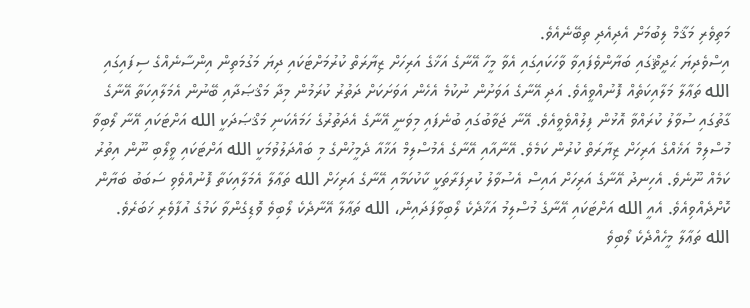މަތިވެރި މަޤާމް ލިބުމަށް އެދިއެދި ތިބޭނެއެވެ.
އިސްވެދިޔަ ޙަދީޘްގައި ބަޔާންވެފައިވާ ވާހަކައިގައި އެވާ މީހާ އޭނާގެ އަޚާގެ އަރިހަށް ޒިޔާރަތް ކުރުމަށްޓަކައި ދިޔަ މަގުމަތިން އިންސާނެއްގެ ސިފައިގައި الله ތަޢާލާ މަލާއިކަތެއް ފޮނުއްވީއެވެ. އަދި އޭނާގެ އަވަށުން ނުކުމެ އެހެން އަވަށަކަށް ދަތުރު ކުރަމުން މިދާ މަޤްޞަދާއި ބޭނުން އެމަލާއިކަތާ އޭނާގެ ގާތުގައި ސުވާލު ކުރައްވާ އޮޅުން ފިލުއްވެވީއެވެ. އޭނާ ޖަވާބުގައި ބުނެފައި މިވަނީ އޭނާގެ އެދަތުރުގެ ހަމައެކަނި މަޤްޞަދަކީ الله އަށްޓަކައި އޭނާ ލޯބިވާ މުސްލިމް އަޚެއްގެ އަރިހަށް ޒިޔާރަތް ކުރުން ކަމެވެ. އޭނާއާއި އޭނާގެ އެމުސްލިމް އަޚާއާ ދެމީހުންގެ މި ބައްދަލުވުމަކީ الله އަށްޓަކައި ވީލޯބި ނޫން އިތުރު ކަމެއް ނޫނެވެ. އެހިނދު އޭނާގެ އަރިހަށް އައިސް އެސުވާލު ކުރިފަރާތަކީ ކާކުކަމާއި އޭނާގެ އަރިހަށް الله ތަޢާލާ އެމަލާއިކަތާ ފޮނުއްވެވި ސަބަބު ބަޔާން ކޮށްދެއްވިއެވެ. އެއީ الله އަށްޓަކައި އޭނާގެ މުސްލިމު އަޚާދެކެ ލޯބިވާފަދައިން، الله ތަޢާލާ އޭނާދެކެ ލޯބިވެ ވޮޑިގެންވާ ކަމުގެ އުފާވެރި ޚަބަރެވެ. الله ތަޢާލާ މީހެއްދެކެ ލޯބިވެ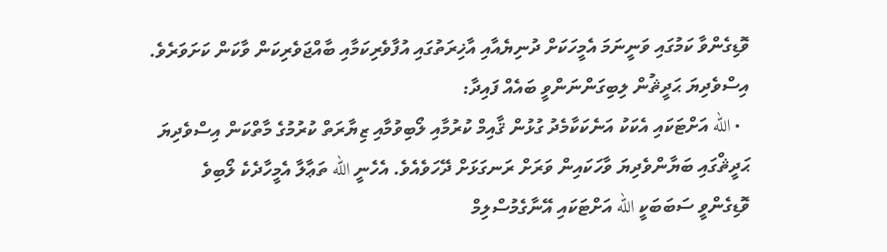ވޮޑިގެންވާ ކަމުގައި ވަނީނަމަ އެމީހަކަށް ދުނިޔެއާއި އާޚިރަތުގައި އުފާވެރިކަމާއި ބާއްޖަވެރިކަން ވާކަން ކަށަވަރެވެ.
އިސްވެދިޔަ ޙަދީޘުން ލިބިގަންނަންވީ ބައެއް ފައިދާ:
  • الله އަށްޓަކައި އެކަކު އަނެކަކާމެދު ގުޅުން ޤާއިމް ކުރުމާއި ލޯބިވުމާއި ޒިޔާރަތް ކުރުމުގެ މާތްކަން އިސްވެދިޔަ ޙަދީޘްގައި ބަޔާންވެދިޔަ ވާހަކައިން ވަރަށް ރަނގަޅަށް ދޭހަވެއެވެ. އެހެނީ الله ތަޢާލާ އެމީހާދެކެ ލޯބިވެ ވޮޑިގެންވީ ސަބަބަކީ الله އަށްޓަކައި އޭނާގެމުސްލިމް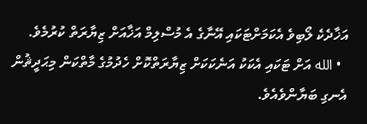އަޚާދެކެ ލޯބިވެ އެކަމަށްޓަކައި އޭނާގެ އެ މުސްލިމް އަޚާއަށް ޒިޔާރަތް ކުރުމެވެ.
  • الله އަށް ޓަކައި އެކަކު އަނެކަކަށް ޒިޔާރަތްކޮށް ހެދުމުގެ މާތްކަން މިޙަދީޘުން އެނގި ބަޔާންވެއެވެ.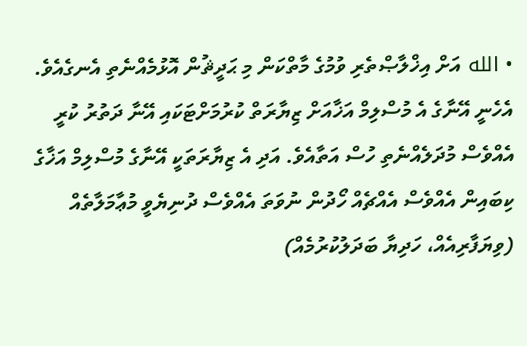• الله އަށް އިޚްލާޞްތެރި ވުމުގެ މާތްކަން މި ޙަދީޘުން އޮޅުމެއްނެތި އެނގެއެވެ. އެހެނީ އޭނާގެ އެ މުސްލިމް އަޚާއަށް ޒިޔާރަތް ކުރުމަށްޓަކައި އޭނާ ދަތުރު ކުރީ އެއްވެސް މުދަލެއްނެތި ހުސް އަތާއެވެ. އަދި އެ ޒިޔާރަތަކީ އޭނާގެ މުސްލިމް އަޚާގެ ކިބައިން އެއްވެސް އެއްޗެއް ހޯދުން ނުވަތަ އެއްވެސް ދުނިޔެވީ މުޢާމަލާތެއް (ވިޔަފާރިއެއް، ހަދިޔާ ބަދަލުކުރުމެއް)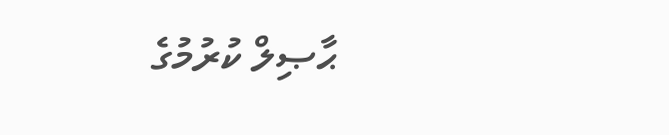ޙާޞިލް ކުރުމުގެ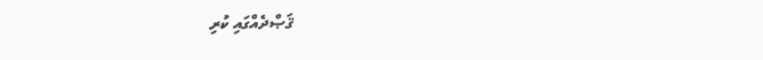ޤަޞްދެއްގައި ކުރި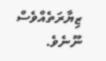ޒިޔާރަތެއްވެސް ނޫނެވެ.